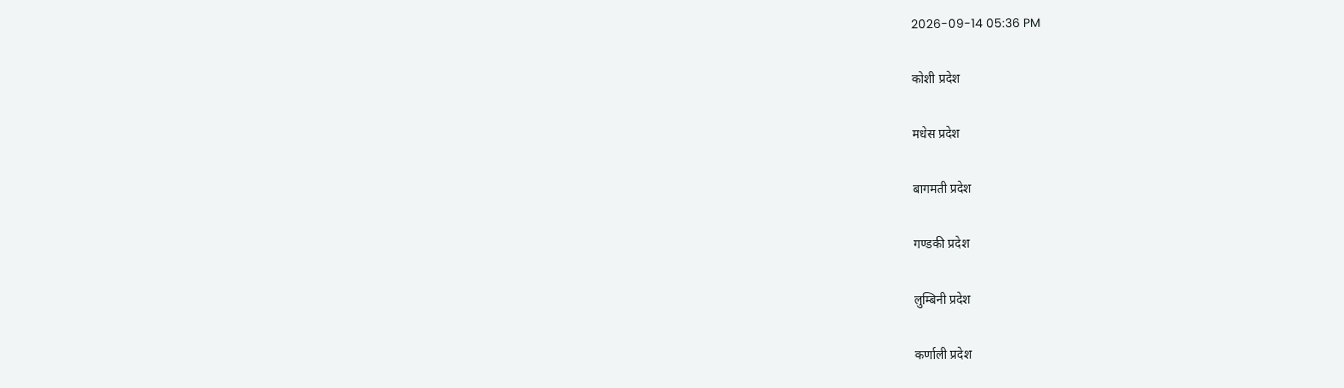2026-09-14 05:36 PM

कोशी प्रदेश

मधेस प्रदेश

बागमती प्रदेश

गण्डकी प्रदेश

लुम्बिनी प्रदेश

कर्णाली प्रदेश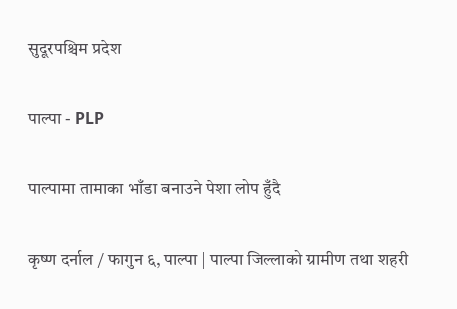सुदूरपश्चिम प्रदेश

पाल्पा - PLP

पाल्पामा तामाका भाँडा बनाउने पेशा लोप हुँदै

कृष्ण दर्नाल / फागुन ६, पाल्पा | पाल्पा जिल्लाको ग्रामीण तथा शहरी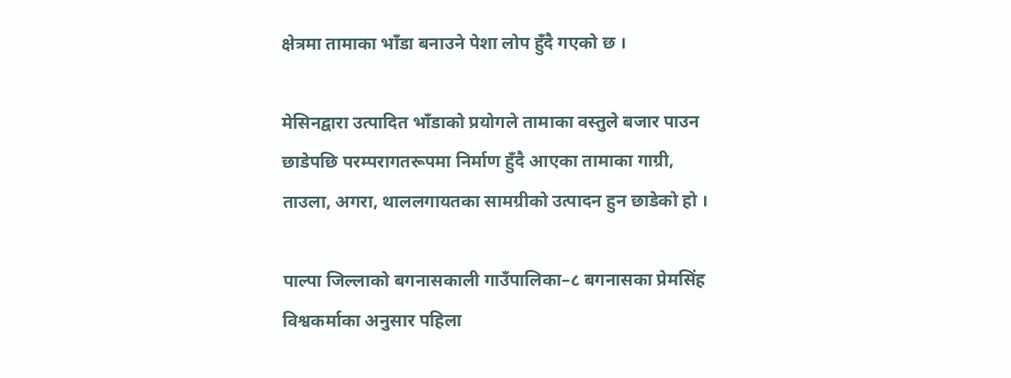क्षेत्रमा तामाका भाँडा बनाउने पेशा लोप हुँदै गएको छ ।

मेसिनद्वारा उत्पादित भाँडाको प्रयोगले तामाका वस्तुले बजार पाउन छाडेपछि परम्परागतरूपमा निर्माण हुँदै आएका तामाका गाग्री, ताउला, अगरा, थाललगायतका सामग्रीको उत्पादन हुन छाडेको हो ।

पाल्पा जिल्लाको बगनासकाली गाउँपालिका–८ बगनासका प्रेमसिंह विश्वकर्माका अनुसार पहिला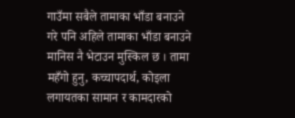गाउँमा सबैले तामाका भाँडा बनाउने गरे पनि अहिले तामाका भाँडा बनाउने मानिस नै भेटाउन मुस्किल छ । तामा महँगो हुनु, कच्चापदार्थ, कोइला लगायतका सामान र कामदारको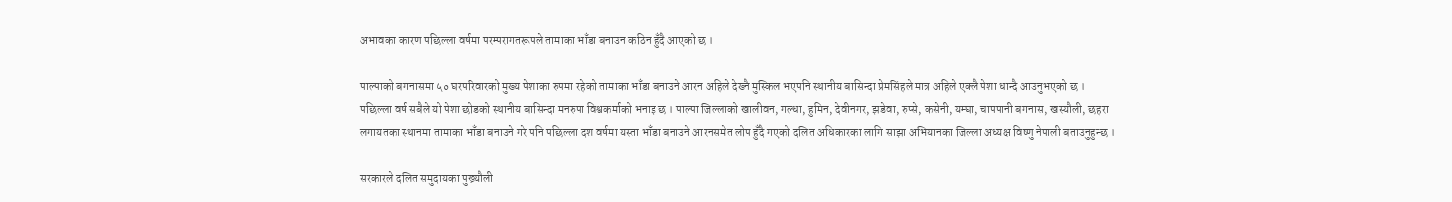अभावका कारण पछिल्ला वर्षमा परम्परागतरूपले तामाका भाँडा बनाउन कठिन हुँदै आएको छ ।

पाल्पाको बगनासमा ५० घरपरिवारको मुख्य पेशाका रुपमा रहेको तामाका भाँडा बनाउने आरन अहिले देख्नै मुस्किल भएपनि स्थानीय बासिन्दा प्रेमसिंहले मात्र अहिले एक्लै पेशा धान्दै आउनुभएको छ । पछिल्ला वर्ष सबैले यो पेशा छोडको स्थानीय बासिन्दा मनरुपा विश्वकर्माको भनाइ छ । पाल्पा जिल्लाको खालीवन, गल्धा, हुमिन, देवीनगर, झडेवा, रुप्से, कसेनी, यम्घा, चापपानी बगनास, खस्यौली, छहरा लगायतका स्थानमा तामाका भाँडा बनाउने गरे पनि पछिल्ला दश वर्षमा यस्ता भाँडा बनाउने आरनसमेत लोप हुँदै गएको दलित अधिकारका लागि साझा अभियानका जिल्ला अध्यक्ष विष्णु नेपाली बताउनुहुन्छ ।

सरकारले दलित समुदायका पुख्र्यौली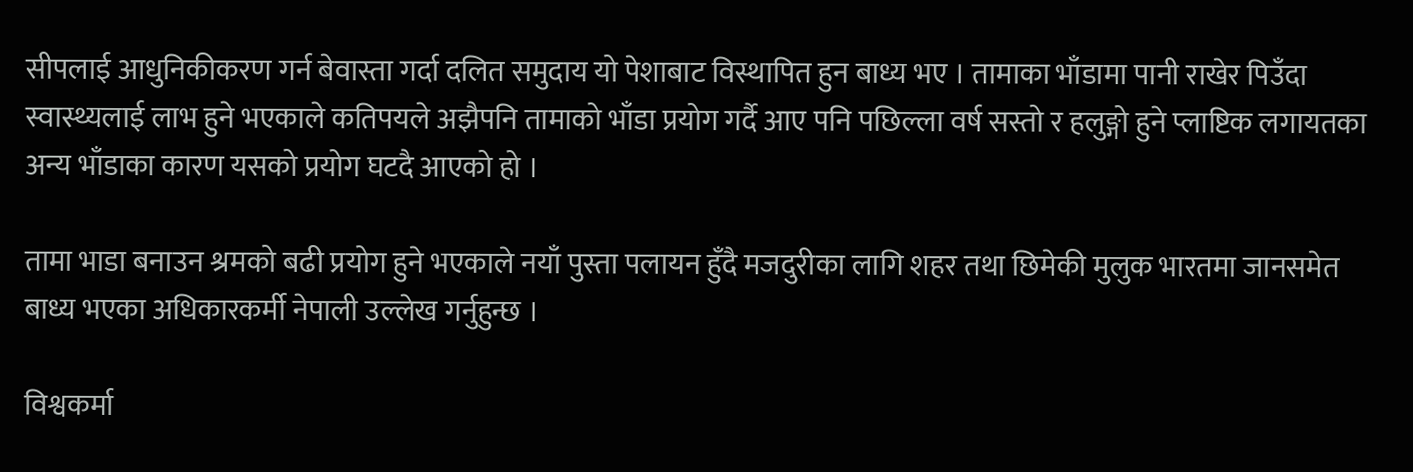सीपलाई आधुनिकीकरण गर्न बेवास्ता गर्दा दलित समुदाय यो पेशाबाट विस्थापित हुन बाध्य भए । तामाका भाँडामा पानी राखेर पिउँदा स्वास्थ्यलाई लाभ हुने भएकाले कतिपयले अझैपनि तामाको भाँडा प्रयोग गर्दै आए पनि पछिल्ला वर्ष सस्तो र हलुङ्गो हुने प्लाष्टिक लगायतका अन्य भाँडाका कारण यसको प्रयोग घटदै आएको हो ।

तामा भाडा बनाउन श्रमको बढी प्रयोग हुने भएकाले नयाँ पुस्ता पलायन हुँदै मजदुरीका लागि शहर तथा छिमेकी मुलुक भारतमा जानसमेत बाध्य भएका अधिकारकर्मी नेपाली उल्लेख गर्नुहुन्छ ।

विश्वकर्मा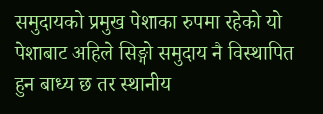समुदायको प्रमुख पेशाका रुपमा रहेको यो पेशाबाट अहिले सिङ्गो समुदाय नै विस्थापित हुन बाध्य छ तर स्थानीय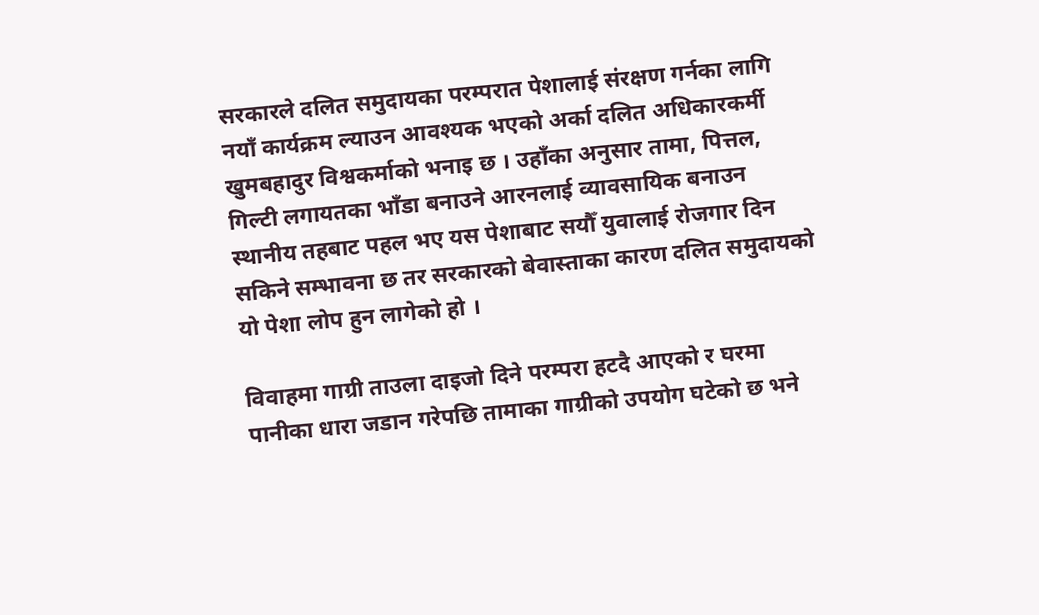सरकारले दलित समुदायका परम्परात पेशालाई संरक्षण गर्नका लागि नयाँ कार्यक्रम ल्याउन आवश्यक भएको अर्का दलित अधिकारकर्मी खुमबहादुर विश्वकर्माको भनाइ छ । उहाँका अनुसार तामा, पित्तल, गिल्टी लगायतका भाँडा बनाउने आरनलाई व्यावसायिक बनाउन स्थानीय तहबाट पहल भए यस पेशाबाट सयौँ युवालाई रोजगार दिन सकिने सम्भावना छ तर सरकारको बेवास्ताका कारण दलित समुदायको यो पेशा लोप हुन लागेको हो ।

विवाहमा गाग्री ताउला दाइजो दिने परम्परा हटदै आएको र घरमा पानीका धारा जडान गरेपछि तामाका गाग्रीको उपयोग घटेको छ भने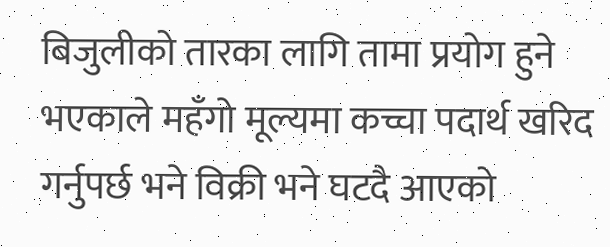बिजुलीको तारका लागि तामा प्रयोग हुने भएकाले महँगो मूल्यमा कच्चा पदार्थ खरिद गर्नुपर्छ भने विक्री भने घटदै आएको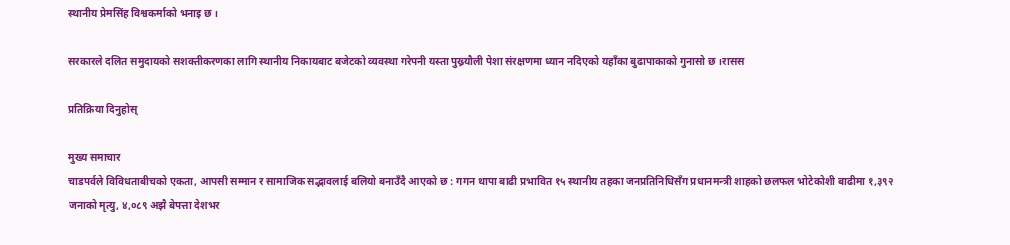स्थानीय प्रेमसिंह विश्वकर्माको भनाइ छ ।

सरकारले दलित समुदायको सशक्तीकरणका लागि स्थानीय निकायबाट बजेटको व्यवस्था गरेपनी यस्ता पुख्र्यौली पेशा संरक्षणमा ध्यान नदिएको यहाँका बुढापाकाको गुनासो छ ।रासस

प्रतिक्रिया दिनुहोस्

मुख्य समाचार
चाडपर्वले विविधताबीचको एकता, आपसी सम्मान र सामाजिक सद्भावलाई बलियो बनाउँदै आएको छ : गगन थापा बाढी प्रभावित १५ स्थानीय तहका जनप्रतिनिधिसँग प्रधानमन्त्री शाहको छलफल भोटेकोशी बाढीमा १,३९२ जनाको मृत्यु, ४,०८९ अझै बेपत्ता देशभर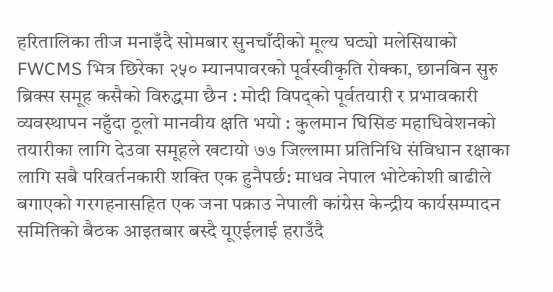हरितालिका तीज मनाइँदै सोमबार सुनचाँदीको मूल्य घट्यो मलेसियाको FWCMS भित्र छिरेका २५० म्यानपावरको पूर्वस्वीकृति रोक्का, छानबिन सुरु ब्रिक्स समूह कसैको विरुद्धमा छैन : मोदी विपद्को पूर्वतयारी र प्रभावकारी व्यवस्थापन नहुँदा ठूलो मानवीय क्षति भयो : कुलमान घिसिङ महाधिवेशनको तयारीका लागि देउवा समूहले खटायो ७७ जिल्लामा प्रतिनिधि संविधान रक्षाका लागि सबै परिवर्तनकारी शक्ति एक हुनैपर्छ: माधव नेपाल भोटेकोशी बाढीले बगाएको गरगहनासहित एक जना पक्राउ नेपाली कांग्रेस केन्द्रीय कार्यसम्पादन समितिको बैठक आइतबार बस्दै यूएईलाई हराउँदै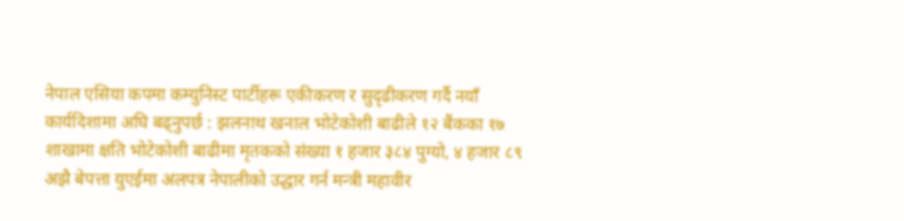नेपाल एसिया कपमा कम्युनिस्ट पार्टीहरू एकीकरण र सुदृढीकरण गर्दै नयाँ कार्यदिशामा अघि बढ्नुपर्छ : झलनाथ खनाल भोटेकोशी बाढीले १२ बैंकका १७ शाखामा क्षति भोटेकोशी बाढीमा मृतकको संख्या १ हजार ३८४ पुग्यो, ४ हजार ८९ अझै बेपत्ता युएईमा अलपत्र नेपालीको उद्धार गर्न मन्त्री महावीर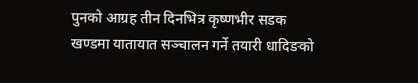पुनको आग्रह तीन दिनभित्र कृष्णभीर सडक खण्डमा यातायात सञ्चालन गर्ने तयारी धादिङको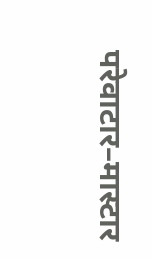परेवाटार–मास्टार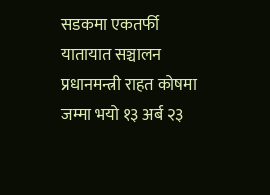सडकमा एकतर्फी यातायात सञ्चालन प्रधानमन्त्री राहत कोषमा जम्मा भयो १३ अर्ब २३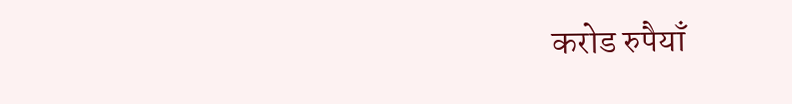करोड रुपैयाँ